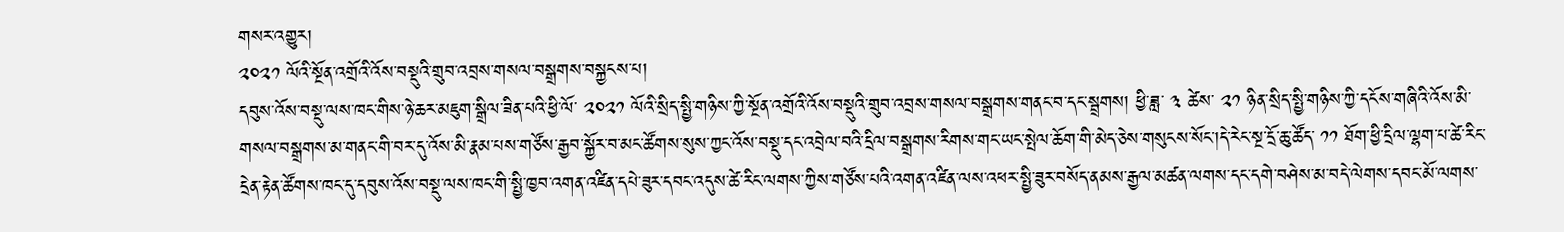གསར་འགྱུར།
༢༠༢༡ ལོའི་སྔོན་འགྲོའི་འོས་བསྡུའི་གྲུབ་འབྲས་གསལ་བསྒྲགས་བསྐྱངས་པ།
དབུས་འོས་བསྡུ་ལས་ཁང་གིས་ཉེ་ཆར་མཇུག་སྒྲིལ་ཟིན་པའི་ཕྱི་ལོ་ ༢༠༢༡ ལོའི་སྲིད་སྤྱི་གཉིས་ཀྱི་སྔོན་འགྲོའི་འོས་བསྡུའི་གྲུབ་འབྲས་གསལ་བསྒྲགས་གནང་བ་དང་སྦྲགས། ཕྱི་ཟླ་ ༣ ཚེས་ ༢༡ ཉིན་སྲིད་སྤྱི་གཉིས་ཀྱི་དངོས་གཞིའི་འོས་མི་གསལ་བསྒྲགས་མ་གནང་གི་བར་དུ་འོས་མི་རྣམ་པས་གཙོས་རྒྱབ་སྐྱོར་བ་མང་ཚོགས་སུས་ཀྱང་འོས་བསྡུ་དང་འབྲེལ་བའི་དྲིལ་བསྒྲགས་རིགས་གང་ཡང་སྤེལ་ཆོག་གི་མེད་ཅེས་གསུངས་སོང་།དེ་རེང་སྔ་དྲོ་ཆུ་ཚོད་ ༡༡ ཐོག་ཕྱི་དྲིལ་ལྷག་པ་ཚེ་རིང་དྲེན་རྟེན་ཚོགས་ཁང་དུ་དབུས་འོས་བསྡུ་ལས་ཁང་གི་སྤྱི་ཁྱབ་འགན་འཛིན་དཔེ་ཟུར་དབང་འདུས་ཚེ་རིང་ལགས་ཀྱིས་གཙོས་པའི་འགན་འཛིན་ལས་འཕར་སྤྱི་ཟུར་བསོད་ནམས་རྒྱལ་མཚན་ལགས་དང་དགེ་བཤེས་མ་བདེ་ལེགས་དབང་མོ་ལགས་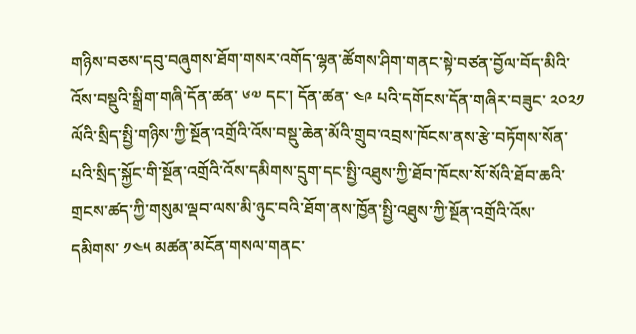གཉིས་བཅས་དབུ་བཞུགས་ཐོག་གསར་འགོད་ལྷན་ཚོགས་ཤིག་གནང་སྟེ་བཙན་བྱོལ་བོད་མིའི་འོས་བསྡུའི་སྒྲིག་གཞི་དོན་ཚན་ ༦༧ དང་། དོན་ཚན་ ༤༩ པའི་དགོངས་དོན་གཞིར་བཟུང་ ༢༠༢༡ ལོའི་སྲིད་སྤྱི་གཉིས་ཀྱི་སྔོན་འགྲོའི་འོས་བསྡུ་ཆེན་མོའི་གྲུབ་འབྲས་ཁོངས་ནས་རྩེ་བཏོགས་སོན་པའི་སྲིད་སྐྱོང་གི་སྔོན་འགྲོའི་འོས་དམིགས་དྲུག་དང་སྤྱི་འཐུས་ཀྱི་ཐོབ་ཁོངས་སོ་སོའི་ཐོབ་ཆའི་གྲངས་ཚད་ཀྱི་གསུམ་ལྡབ་ལས་མི་ཉུང་བའི་ཐོག་ནས་ཁྱོན་སྤྱི་འཐུས་ཀྱི་སྔོན་འགྲོའི་འོས་དམིགས་ ༡༤༥ མཚན་མངོན་གསལ་གནང་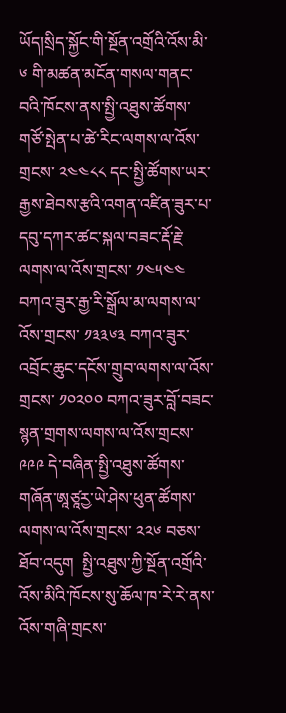ཡོད།སྲིད་སྐྱོང་གི་སྔོན་འགྲོའི་འོས་མི་ ༦ གི་མཚན་མངོན་གསལ་གནང་བའི་ཁོངས་ནས་སྤྱི་འཐུས་ཚོགས་གཙོ་སྤེན་པ་ཚེ་རིང་ལགས་ལ་འོས་གྲངས་ ༢༤༤༨༨ དང་སྤྱི་ཚོགས་ཡར་རྒྱས་ཐེབས་རྩའི་འགན་འཛིན་ཟུར་པ་དབུ་དཀར་ཚང་སྐལ་བཟང་རྡོ་རྗེ་ལགས་ལ་འོས་གྲངས་ ༡༤༥༤༤  བཀའ་ཟུར་རྒྱ་རི་སྒྲོལ་མ་ལགས་ལ་འོས་གྲངས་ ༡༣༣༦༣ བཀའ་ཟུར་འབྲོང་ཆུང་དངོས་གྲུབ་ལགས་ལ་འོས་གྲངས་ ༡༠༢༠༠ བཀའ་ཟུར་བློ་བཟང་སྙན་གྲགས་ལགས་ལ་འོས་གྲངས་ ༩༩༩ དེ་བཞིན་སྤྱི་འཐུས་ཚོགས་གཞོན་ཨཱཙཱརྱ་ཡེ་ཤེས་ཕུན་ཚོགས་ལགས་ལ་འོས་གྲངས་ ༢༢༦ བཅས་ཐོབ་འདུག  སྤྱི་འཐུས་ཀྱི་སྔོན་འགྲོའི་འོས་མིའི་ཁོངས་སུ་ཆོལ་ཁ་རེ་རེ་ནས་འོས་གཞི་གྲངས་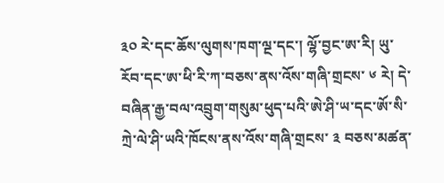༣༠ རེ་དང་ཆོས་ལུགས་ཁག་ལྔ་དང་། ལྷོ་བྱང་ཨ་རི། ཡུ་རོབ་དང་ཨ་ཕི་རི་ཀ་བཅས་ནས་འོས་གཞི་གྲངས་ ༦ རེ། དེ་བཞིན་རྒྱ་བལ་འབྲུག་གསུམ་ཕུད་པའི་ཨེ་ཤི་ཡ་དང་ཨོ་སི་ཀྲེ་ལེ་ཤི་ཡའི་ཁོངས་ནས་འོས་གཞི་གྲངས་ ༣ བཅས་མཚན་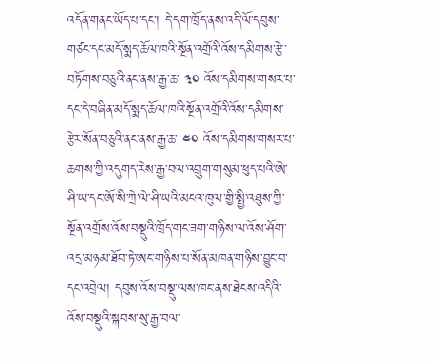འདོན་གནང་ཡོད་པ་དང་། དེ་དག་ཁྲོད་ནས་འདི་ལོ་དབུས་གཙང་དང་མདོ་སྨད་ཆོལ་ཁའི་སྔོན་འགྲོའི་འོས་དམིགས་རྩེ་བཏོགས་བཅུའི་ནང་ནས་རྒྱ་ཆ་ ༣༠ འོས་དམིགས་གསར་པ་དང་དེ་བཞིན་མདོ་སྨད་ཆོལ་ཁའི་སྔོན་འགྲོའི་འོས་དམིགས་རྩེར་སོན་བཅུའི་ནང་ནས་རྒྱ་ཆ་ ༤༠ འོས་དམིགས་གསར་པ་ཆགས་ཀྱི་འདུགད་རེས་རྒྱ་བལ་འབྲུག་གསུམ་ཕུད་པའི་ཨེ་ཤི་ཡ་དང་ཨོ་སི་ཀྲེ་ལེ་ཤི་ཡའི་མངའ་ཁུལ་གྱི་སྤྱི་འཐུས་ཀྱི་སྔོན་འགྲོས་འོས་བསྡུའི་ཁྲོད་གང་ཟག་གཉིས་ལ་འོས་ཤོག་འདྲ་མཉམ་ཐོབ་ཏེ་ཨང་གཉིས་པ་སོན་མཁན་གཉིས་བྱུང་བ་དང་འབྲེལ། དབུས་འོས་བསྡུ་ལས་ཁང་ནས་ཐེངས་འདིའི་འོས་བསྡུའི་སྐབས་སུ་རྒྱ་བལ་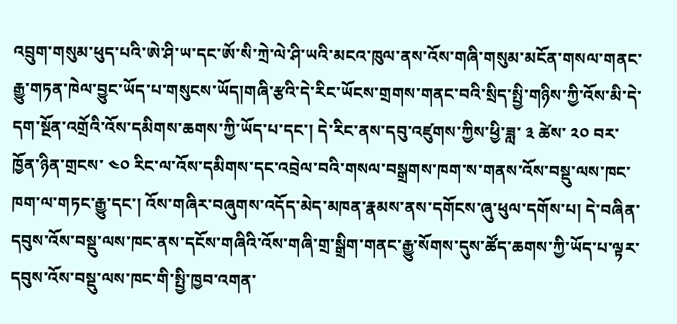འབྲུག་གསུམ་ཕུད་པའི་ཨེ་ཤི་ཡ་དང་ཨོ་སི་ཀྲེ་ལེ་ཤི་ཡའི་མངའ་ཁུལ་ནས་འོས་གཞི་གསུམ་མངོན་གསལ་གནང་རྒྱུ་གཏན་ཁེལ་བྱུང་ཡོད་པ་གསུངས་ཡོད།གཞི་རྩའི་དེ་རིང་ཡོངས་གྲགས་གནང་བའི་སྲིད་སྤྱི་གཉིས་ཀྱི་འོས་མི་དེ་དག་སྔོན་འགྲོའི་འོས་དམིགས་ཆགས་ཀྱི་ཡོད་པ་དང་། དེ་རིང་ནས་དབུ་འཛུགས་ཀྱིས་ཕྱི་ཟླ་ ༣ ཚེས་ ༢༠ བར་ཁྱོན་ཉིན་གྲངས་ ༤༠ རིང་ལ་འོས་དམིགས་དང་འབྲེལ་བའི་གསལ་བསྒྲགས་ཁག་ས་གནས་འོས་བསྡུ་ལས་ཁང་ཁག་ལ་གཏང་རྒྱུ་དང་། འོས་གཞིར་བཞུགས་འདོད་མེད་མཁན་རྣམས་ནས་དགོངས་ཞུ་ཕུལ་དགོས་པ། དེ་བཞིན་དབུས་འོས་བསྡུ་ལས་ཁང་ནས་དངོས་གཞིའི་འོས་གཞི་གྲ་སྒྲིག་གནང་རྒྱུ་སོགས་དུས་ཚོད་ཆགས་ཀྱི་ཡོད་པ་ལྟར་དབུས་འོས་བསྡུ་ལས་ཁང་གི་སྤྱི་ཁྱབ་འགན་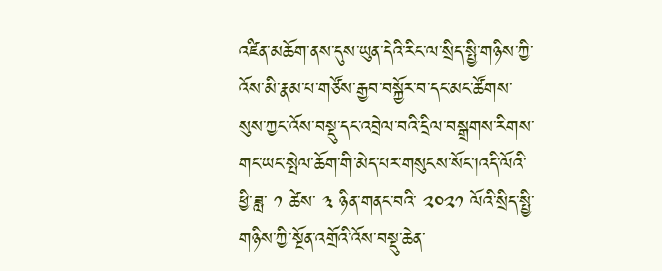འཛིན་མཆོག་ནས་དུས་ཡུན་དེའི་རིང་ལ་སྲིད་སྤྱི་གཉིས་ཀྱི་འོས་མི་རྣམ་པ་གཙོས་རྒྱབ་བསྐྱོར་བ་དང་མང་ཚོགས་སུས་ཀྱང་འོས་བསྡུ་དང་འབྲེལ་བའི་དྲིལ་བསྒྲགས་རིགས་གང་ཡང་སྤེལ་ཆོག་གི་མེད་པར་གསུངས་སོང་།འདི་ལོའི་ཕྱི་ཟླ་ ༡ ཚེས་ ༣ ཉིན་གནང་བའི་ ༢༠༢༡ ལོའི་སྲིད་སྤྱི་གཉིས་ཀྱི་སྔོན་འགྲོའི་འོས་བསྡུ་ཆེན་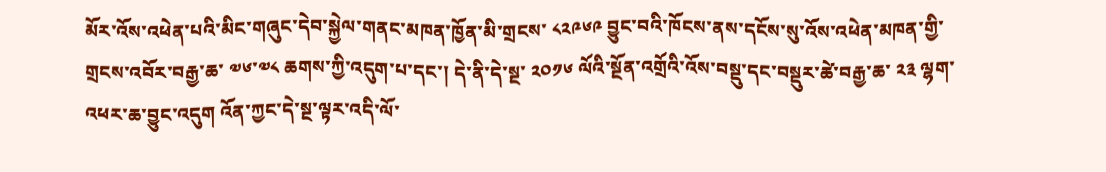མོར་འོས་འཕེན་པའི་མིང་གཞུང་དེབ་སྐྱེལ་གནང་མཁན་ཁྱོན་མི་གྲངས་ ༨༢༩༦༩ བྱུང་བའི་ཁོངས་ནས་དངོས་སུ་འོས་འཕེན་མཁན་གྱི་གྲངས་འབོར་བརྒྱ་ཆ་ ༧༦་༧༨ ཆགས་ཀྱི་འདུག་པ་དང་། དེ་ནི་དེ་སྔ་ ༢༠༡༦ ལོའི་སྔོན་འགྲོའི་འོས་བསྡུ་དང་བསྡུར་ཚེ་བརྒྱ་ཆ་ ༢༣ ལྷག་འཕར་ཆ་བྱུང་འདུག འོན་ཀྱང་དེ་སྔ་ལྟར་འདི་ལོ་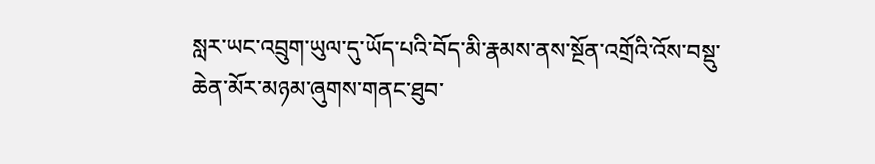སླར་ཡང་འབྲུག་ཡུལ་དུ་ཡོད་པའི་བོད་མི་རྣམས་ནས་སྔོན་འགྲོའི་འོས་བསྡུ་ཆེན་མོར་མཉམ་ཞུགས་གནང་ཐུབ་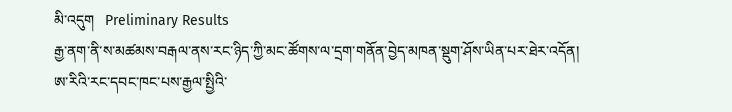མི་འདུག   Preliminary Results
རྒྱ་ནག་ནི་ས་མཚམས་བརྒལ་ནས་རང་ཉིད་ཀྱི་མང་ཚོགས་ལ་དྲག་གནོན་བྱེད་མཁན་སྡུག་ཤོས་ཡིན་པར་ཐེར་འདོན།
ཨ་རིའི་རང་དབང་ཁང་པས་རྒྱལ་སྤྱིའི་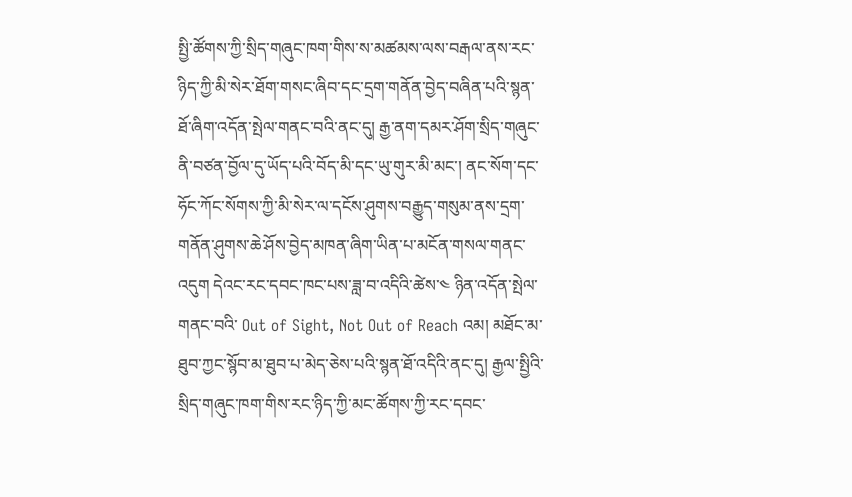སྤྱི་ཚོགས་ཀྱི་སྲིད་གཞུང་ཁག་གིས་ས་མཚམས་ལས་བརྒལ་ནས་རང་ཉིད་ཀྱི་མི་སེར་ཐོག་གསང་ཞིབ་དང་དྲག་གནོན་བྱེད་བཞིན་པའི་སྙན་ཐོ་ཞིག་འདོན་སྤེལ་གནང་བའི་ནང་དུ། རྒྱ་ནག་དམར་ཤོག་སྲིད་གཞུང་ནི་བཙན་བྱོལ་དུ་ཡོད་པའི་བོད་མི་དང་ཡུ་གུར་མི་མང་། ནང་སོག་དང་ཧོང་ཀོང་སོགས་ཀྱི་མི་སེར་ལ་དངོས་ཤུགས་བརྒྱུད་གསུམ་ནས་དྲག་གནོན་ཤུགས་ཆེ་ཤོས་བྱེད་མཁན་ཞིག་ཡིན་པ་མངོན་གསལ་གནང་འདུག དེའང་རང་དབང་ཁང་པས་ཟླ་བ་འདིའི་ཚེས་༤ ཉིན་འདོན་སྤེལ་གནང་བའི་ Out of Sight, Not Out of Reach འམ། མཐོང་མ་ཐུབ་ཀྱང་སྙོབ་མ་ཐུབ་པ་མེད་ཅེས་པའི་སྙན་ཐོ་འདིའི་ནང་དུ། རྒྱལ་སྤྱིའི་སྲིད་གཞུང་ཁག་གིས་རང་ཉིད་ཀྱི་མང་ཚོགས་ཀྱི་རང་དབང་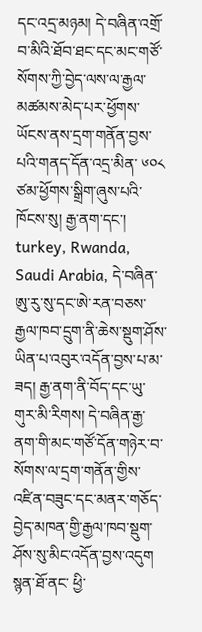དང་འདྲ་མཉམ། དེ་བཞིན་འགྲོ་བ་མིའི་ཐོབ་ཐང་དང་མང་གཙོ་སོགས་ཀྱི་བྱེད་ལས་ལ་རྒྱལ་མཚམས་མེད་པར་ཕྱོགས་ཡོངས་ནས་དྲག་གནོན་བྱས་པའི་གནད་དོན་འདྲ་མིན་ ༦༠༨ ཙམ་ཕྱོགས་སྒྲིག་ཞུས་པའི་ཁོངས་སུ། རྒྱ་ནག་དང་། turkey, Rwanda, Saudi Arabia, དེ་བཞིན་ཨུ་རུ་སུ་དང་ཨེ་རན་བཅས་རྒྱལ་ཁབ་དྲུག་ནི་ཆེས་སྡུག་ཤོས་ཡིན་པ་འབུར་འདོན་བྱས་པ་མ་ཟད། རྒྱ་ནག་ནི་བོད་དང་ཡུ་གུར་མི་རིགས། དེ་བཞིན་རྒྱ་ནག་གི་མང་གཙོ་དོན་གཉེར་བ་སོགས་ལ་དྲག་གནོན་གྱིས་འཛིན་བཟུང་དང་མནར་གཅོད་བྱེད་མཁན་གྱི་རྒྱལ་ཁབ་སྡུག་ཤོས་སུ་མིང་འདོན་བྱས་འདུག སྙན་ཐོ་ནང་ ཕྱི་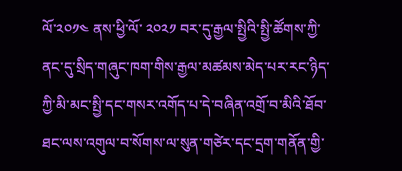ལོ་༢༠༡༤ ནས་ཕྱི་ལོ་ ༢༠༢༡ བར་དུ་རྒྱལ་སྤྱིའི་སྤྱི་ཚོགས་ཀྱི་ནང་དུ་སྲིད་གཞུང་ཁག་གིས་རྒྱལ་མཚམས་མེད་པར་རང་ཉིད་ཀྱི་མི་མང་སྤྱི་དང་གསར་འགོད་པ་དེ་བཞིན་འགྲོ་བ་མིའི་ཐོབ་ཐང་ལས་འགུལ་བ་སོགས་ལ་སུན་གཙེར་དང་དྲག་གནོན་གྱི་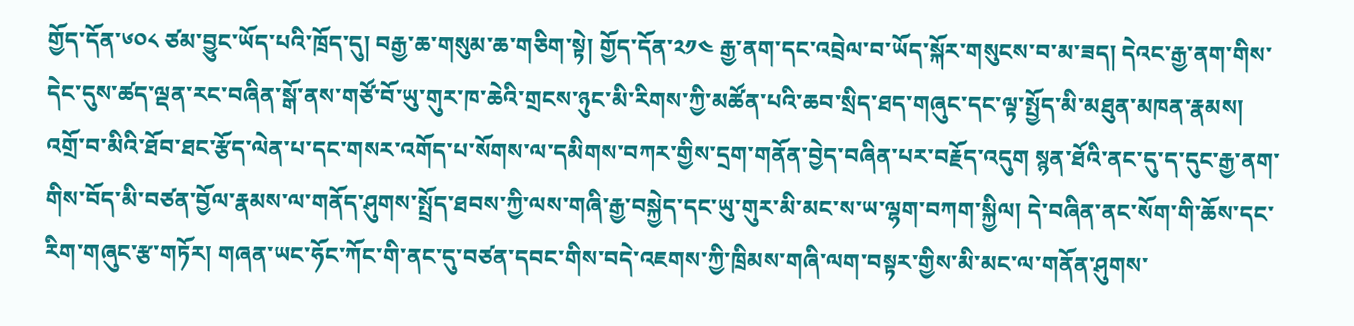གྱོད་དོན་༦༠༨ ཙམ་བྱུང་ཡོད་པའི་ཁྲོད་དུ། བརྒྱ་ཆ་གསུམ་ཆ་གཅིག་སྟེ། གྱོད་དོན་༢༡༤ རྒྱ་ནག་དང་འབྲེལ་བ་ཡོད་སྐོར་གསུངས་བ་མ་ཟད། དེའང་རྒྱ་ནག་གིས་དེང་དུས་ཚད་ལྡན་རང་བཞིན་སྒོ་ནས་གཙོ་བོ་ཡུ་གུར་ཁ་ཆེའི་གྲངས་ཉུང་མི་རིགས་ཀྱི་མཚོན་པའི་ཆབ་སྲིད་ཐད་གཞུང་དང་ལྟ་སྤྱོད་མི་མཐུན་མཁན་རྣམས། འགྲོ་བ་མིའི་ཐོབ་ཐང་རྩོད་ལེན་པ་དང་གསར་འགོད་པ་སོགས་ལ་དམིགས་བཀར་གྱིས་དྲག་གནོན་བྱེད་བཞིན་པར་བརྗོད་འདུག སྙན་ཐོའི་ནང་དུ་ད་དུང་རྒྱ་ནག་གིས་བོད་མི་བཙན་བྱོལ་རྣམས་ལ་གནོད་ཤུགས་སྤྲོད་ཐབས་ཀྱི་ལས་གཞི་རྒྱ་བསྐྱེད་དང་ཡུ་གུར་མི་མང་ས་ཡ་ལྷག་བཀག་སྐྱིལ། དེ་བཞིན་ནང་སོག་གི་ཆོས་དང་རིག་གཞུང་རྩ་གཏོར། གཞན་ཡང་ཧོང་ཀོང་གི་ནང་དུ་བཙན་དབང་གིས་བདེ་འཇགས་ཀྱི་ཁྲིམས་གཞི་ལག་བསྟར་གྱིས་མི་མང་ལ་གནོན་ཤུགས་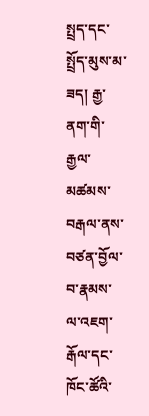སྤྲད་དང་སྤྲོད་མུས་མ་ཟད། རྒྱ་ནག་གི་རྒྱལ་མཚམས་བརྒལ་ནས་བཙན་བྱོལ་བ་རྣམས་ལ་འཇག་རྒོལ་དང་ཁོང་ཚོའི་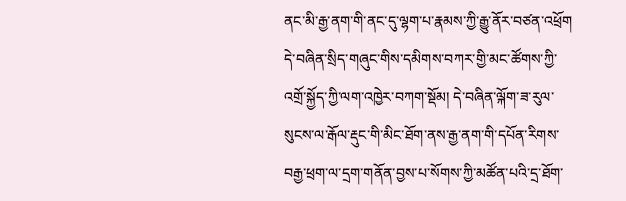ནང་མི་རྒྱ་ནག་གི་ནང་དུ་ལྷག་པ་རྣམས་ཀྱི་རྒྱུ་ནོར་བཙན་འཕྲོག དེ་བཞིན་སྲིད་གཞུང་གིས་དམིགས་བཀར་གྱི་མང་ཚོགས་ཀྱི་འགྲོ་སྐྱོད་ཀྱི་ལག་འཁྱེར་བཀག་སྡོམ། དེ་བཞིན་ལྐོག་ཟ་རུལ་སུངས་ལ་རྒོལ་རྡུང་གི་མིང་ཐོག་ནས་རྒྱ་ནག་གི་དཔོན་རིགས་བརྒྱ་ཕྲག་ལ་དྲག་གནོན་བྱས་པ་སོགས་ཀྱི་མཚོན་པའི་དྲ་ཐོག་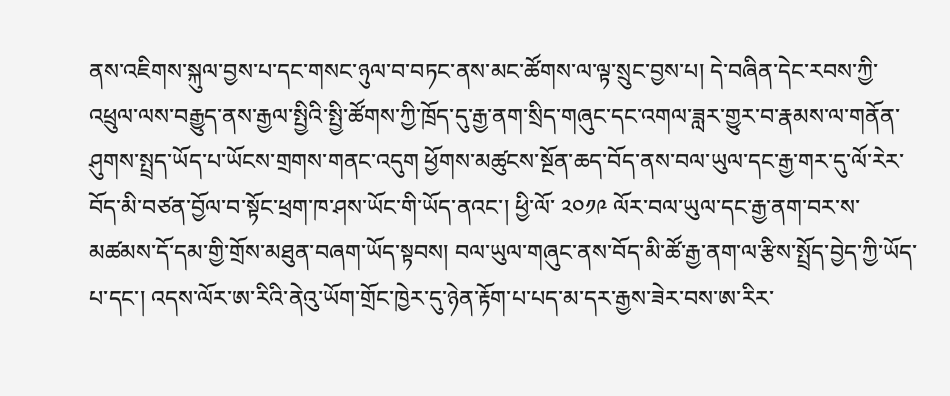ནས་འཇིགས་སྐུལ་བྱས་པ་དང་གསང་ཉུལ་བ་བཏང་ནས་མང་ཚོགས་ལ་ལྟ་སྲུང་བྱས་པ། དེ་བཞིན་དེང་རབས་ཀྱི་འཕྲུལ་ལས་བརྒྱུད་ནས་རྒྱལ་སྤྱིའི་སྤྱི་ཚོགས་ཀྱི་ཁྲོད་དུ་རྒྱ་ནག་སྲིད་གཞུང་དང་འགལ་ཟླར་གྱུར་བ་རྣམས་ལ་གནོན་ཤུགས་སྤྲད་ཡོད་པ་ཡོངས་གྲགས་གནང་འདུག ཕྱོགས་མཚུངས་སྔོན་ཆད་བོད་ནས་བལ་ཡུལ་དང་རྒྱ་གར་དུ་ལོ་རེར་བོད་མི་བཙན་བྱོལ་བ་སྟོང་ཕྲག་ཁ་ཤས་ཡོང་གི་ཡོད་ནའང་། ཕྱི་ལོ་ ༢༠༡༩ ལོར་བལ་ཡུལ་དང་རྒྱ་ནག་བར་ས་མཚམས་དོ་དམ་གྱི་གྲོས་མཐུན་བཞག་ཡོད་སྟབས། བལ་ཡུལ་གཞུང་ནས་བོད་མི་ཚོ་རྒྱ་ནག་ལ་རྩིས་སྤྲོད་བྱེད་ཀྱི་ཡོད་པ་དང་། འདས་ལོར་ཨ་རིའི་ནེའུ་ཡོག་གྲོང་ཁྱེར་དུ་ཉེན་རྟོག་པ་པད་མ་དར་རྒྱས་ཟེར་བས་ཨ་རིར་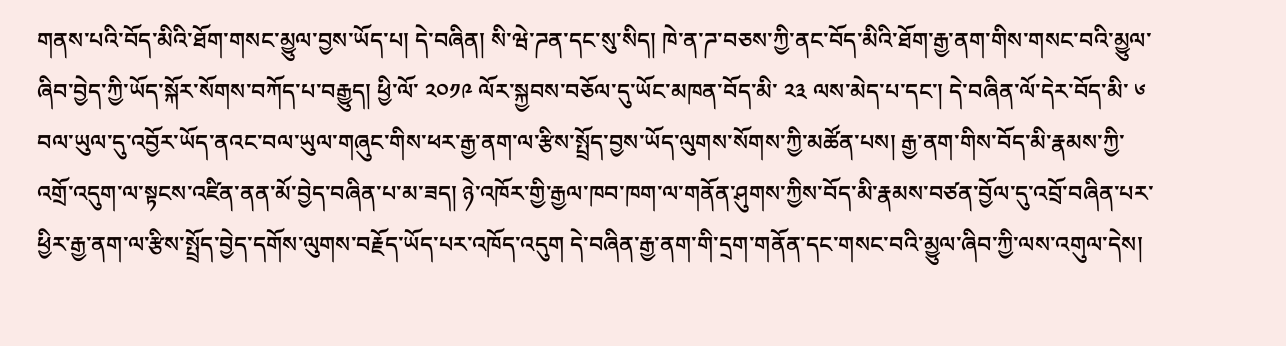གནས་པའི་བོད་མིའི་ཐོག་གསང་མྱུལ་བྱས་ཡོད་པ། དེ་བཞིན། སི་ཝེ་ཌན་དང་སུ་སིད། ཁེ་ན་ཌ་བཅས་ཀྱི་ནང་བོད་མིའི་ཐོག་རྒྱ་ནག་གིས་གསང་བའི་མྱུལ་ཞིབ་བྱེད་ཀྱི་ཡོད་སྐོར་སོགས་བཀོད་པ་བརྒྱུད། ཕྱི་ལོ་ ༢༠༡༩ ལོར་སྐྱབས་བཅོལ་དུ་ཡོང་མཁན་བོད་མི་ ༢༣ ལས་མེད་པ་དང་། དེ་བཞིན་ལོ་དེར་བོད་མི་ ༦ བལ་ཡུལ་དུ་འབྱོར་ཡོད་ནའང་བལ་ཡུལ་གཞུང་གིས་ཕར་རྒྱ་ནག་ལ་རྩིས་སྤྲོད་བྱས་ཡོད་ལུགས་སོགས་ཀྱི་མཚོན་པས། རྒྱ་ནག་གིས་བོད་མི་རྣམས་ཀྱི་འགྲོ་འདུག་ལ་སྟངས་འཛིན་ནན་མོ་བྱེད་བཞིན་པ་མ་ཟད། ཉེ་འཁོར་གྱི་རྒྱལ་ཁབ་ཁག་ལ་གནོན་ཤུགས་ཀྱིས་བོད་མི་རྣམས་བཙན་བྱོལ་དུ་འབྲོ་བཞིན་པར་ཕྱིར་རྒྱ་ནག་ལ་རྩིས་སྤྲོད་བྱེད་དགོས་ལུགས་བརྗོད་ཡོད་པར་འཁོད་འདུག དེ་བཞིན་རྒྱ་ནག་གི་དྲག་གནོན་དང་གསང་བའི་མྱུལ་ཞིབ་ཀྱི་ལས་འགུལ་དེས།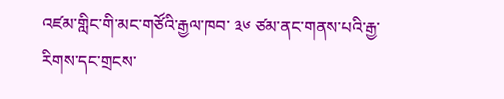འཛམ་གླིང་གི་མང་གཙོའི་རྒྱལ་ཁབ་ ༣༦ ཙམ་ནང་གནས་པའི་རྒྱ་རིགས་དང་གྲངས་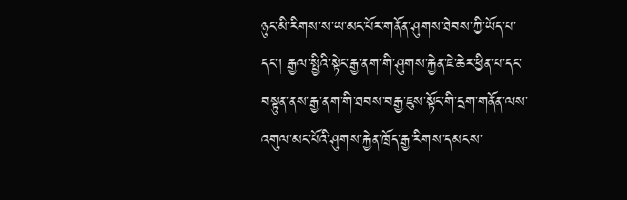ཉུང་མི་རིགས་ས་ཡ་མང་པོར་གནོན་ཤུགས་ཐེབས་ཀྱི་ཡོད་པ་དང་། རྒྱལ་སྤྱིའི་སྟེང་རྒྱ་ནག་གི་ཤུགས་རྐྱེན་ཇེ་ཆེར་ཕྱིན་པ་དང་བསྟུན་ནས་རྒྱ་ནག་གི་ཐབས་བརྒྱ་ཇུས་སྟོང་གི་དྲག་གནོན་ལས་འགུལ་མང་པོའི་ཤུགས་རྐྱེན་ཁྲོད་རྒྱ་རིགས་དམངས་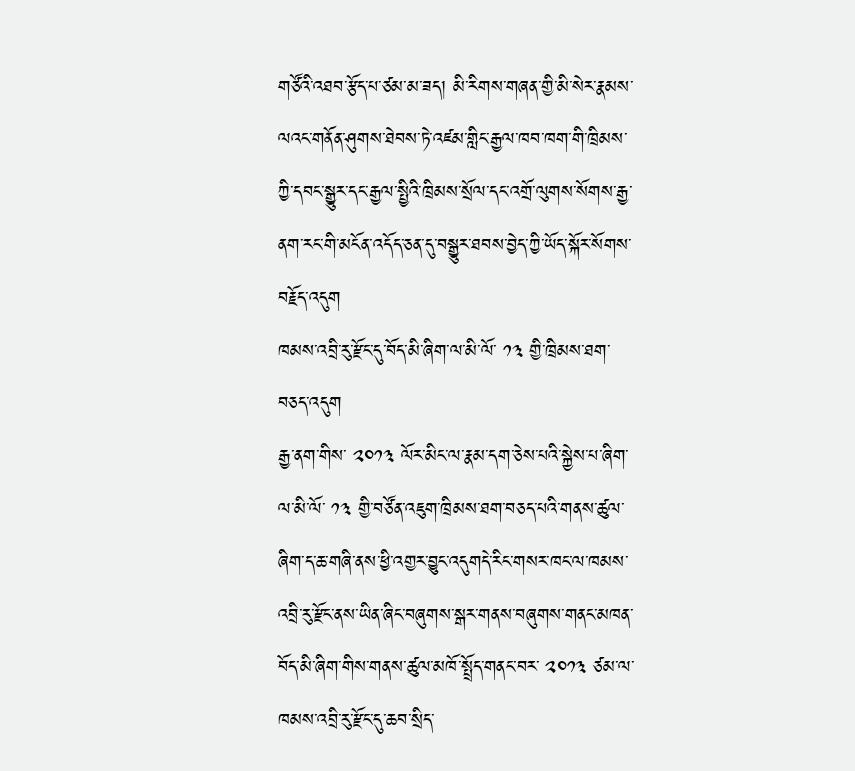གཙོའི་འཐབ་རྩོད་པ་ཙམ་མ་ཟད། མི་རིགས་གཞན་གྱི་མི་སེར་རྣམས་ལའང་གནོན་ཤུགས་ཐེབས་ཏེ་འཛམ་གླིང་རྒྱལ་ཁབ་ཁག་གི་ཁྲིམས་ཀྱི་དབང་སྒྱུར་དང་རྒྱལ་སྤྱིའི་ཁྲིམས་སྲོལ་དང་འགྲོ་ལུགས་སོགས་རྒྱ་ནག་རང་གི་མངོན་འདོད་ཅན་དུ་བསྒྱུར་ཐབས་བྱེད་ཀྱི་ཡོད་སྐོར་སོགས་བརྗོད་འདུག
ཁམས་འབྲི་རུ་རྫོང་དུ་བོད་མི་ཞིག་ལ་མི་ལོ་ ༡༣ གྱི་ཁྲིམས་ཐག་བཅད་འདུག
རྒྱ་ནག་གིས་ ༢༠༡༣ ལོར་མིང་ལ་རྣམ་དག་ཅེས་པའི་སྐྱེས་པ་ཞིག་ལ་མི་ལོ་ ༡༣ གྱི་བཙོན་འཇུག་ཁྲིམས་ཐག་བཅད་པའི་གནས་ཚུལ་ཞིག་ད་ཆ་གཞི་ནས་ཕྱི་འགྱར་བྱུང་འདུགདེ་རིང་གསར་ཁང་ལ་ཁམས་འབྲི་རུ་རྫོང་ནས་ཡིན་ཞིང་བཞུགས་སྒར་གནས་བཞུགས་གནང་མཁན་བོད་མི་ཞིག་གིས་གནས་ཚུལ་མཁོ་སྤྲོད་གནང་བར་ ༢༠༡༣ ཙམ་ལ་ཁམས་འབྲི་རུ་རྫོང་དུ་ཆབ་སྲིད་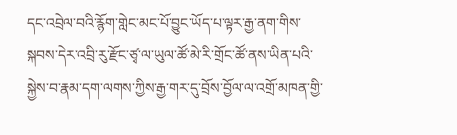དང་འབྲེལ་བའི་རྙོག་གླེང་མང་པོ་བྱུང་ཡོད་པ་ལྟར་རྒྱ་ནག་གིས་སྐབས་དེར་འབྲི་རུ་རྫོང་ཙྭ་ལ་ཡུལ་ཚོ་མེ་རི་གྲོང་ཚོ་ནས་ཡིན་པའི་སྐྱེས་བ་རྣམ་དག་ལགས་ཀྱིས་རྒྱ་གར་དུ་བྲོས་བྱོལ་ལ་འགྲོ་མཁན་གྱི་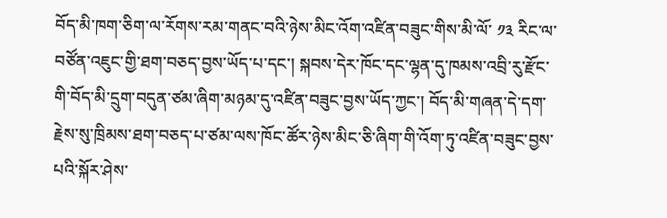བོད་མི་ཁག་ཅིག་ལ་རོགས་རམ་གནང་བའི་ཉེས་མིང་འོག་འཛིན་བཟུང་གིས་མི་ལོ་ ༡༣ རིང་ལ་བཙོན་འཇུང་གྱི་ཐག་བཅད་བྱས་ཡོད་པ་དང་། སྐབས་དེར་ཁོང་དང་ལྷན་དུ་ཁམས་འབྲི་རུ་རྫོང་གི་བོད་མི་དྲུག་བདུན་ཙམ་ཞིག་མཉམ་དུ་འཛིན་བཟུང་བྱས་ཡོད་ཀྱང་། བོད་མི་གཞན་དེ་དག་རྗེས་སུ་ཁྲིམས་ཐག་བཅད་པ་ཙམ་ལས་ཁོང་ཚོར་ཉེས་མིང་ཅི་ཞིག་གི་འོག་ཏུ་འཛིན་བཟུང་བྱས་པའི་སྐོར་ཤེས་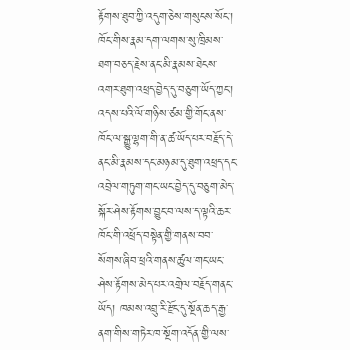རྟོགས་ཐུབ་ཀྱི་འདུག་ཅེས་གསུངས་སོང་། ཁོང་གིས་རྣམ་དག་ལགས་སུ་ཁྲིམས་ཐག་བཅད་རྗེས་ནང་མི་རྣམས་ཐེངས་འགར་ཐུག་འཕྲད་བྱེད་དུ་བཅུག་ཡོད་ཀྱང་། འདས་པའི་ལོ་གཉིས་ཙམ་གྱི་གོང་ནས་ཁོང་ལ་སྒྱུ་ལྷག་གི་ན་ཚ་ཡོད་པར་བརྗོད་དེ་ནང་མི་རྣམས་དང་མཉམ་དུ་ཐུག་འཕྲད་དང་འབྲེལ་གཏུག་གང་ཡང་བྱེད་དུ་བཅུག་མེད་སྐོར་ཤེས་རྟོགས་བྱུང་བ་ལས་ད་ལྟའི་ཆར་ཁོང་གི་འཕྲོད་བསྟེན་གྱི་གནས་བབ་སོགས་ཞིབ་ཕྲའི་གནས་ཚུལ་གང་ཡང་ཤེས་རྟོགས་མེད་པར་འགྲེལ་བརྗོད་གནང་ཡོད། ཁམས་འབྲུ་རི་རྫོང་དུ་སྔོན་ཆད་རྒྱ་ནག་གིས་གཏེར་ཁ་སྔོག་འདོན་གྱི་ལས་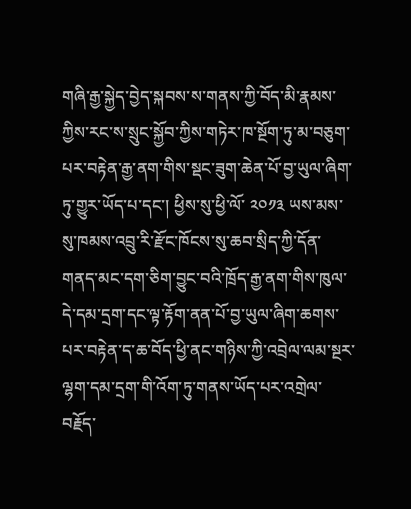གཞི་རྒྱ་སྐྱེད་བྱེད་སྐབས་ས་གནས་ཀྱི་བོད་མི་རྣམས་ཀྱིས་རང་ས་སྲུང་སྐྱོབ་ཀྱིས་གཏེར་ཁ་སྔོག་ཏུ་མ་བཅུག་པར་བརྟེན་རྒྱ་ནག་གིས་སྡང་ཟུག་ཆེན་པོ་བྱ་ཡུལ་ཞིག་ཏུ་གྱུར་ཡོད་པ་དང་། ཕྱིས་སུ་ཕྱི་ལོ་ ༢༠༡༣ ཡས་མས་སུ་ཁམས་འབྲུ་རི་རྫོང་ཁོངས་སུ་ཆབ་སྲིད་ཀྱི་དོན་གནད་མང་དག་ཅིག་བྱུང་བའི་ཁྲོད་རྒྱ་ནག་གིས་ཁུལ་དེ་དམ་དྲག་དང་ལྟ་རྟོག་ནན་པོ་བྱ་ཡུལ་ཞིག་ཆགས་པར་བརྟེན་ད་ཆ་བོད་ཕྱི་ནང་གཉིས་ཀྱི་འབྲེལ་ལམ་སྔར་ལྷག་དམ་དྲག་གི་འོག་ཏུ་གནས་ཡོད་པར་འགྲེལ་བརྗོད་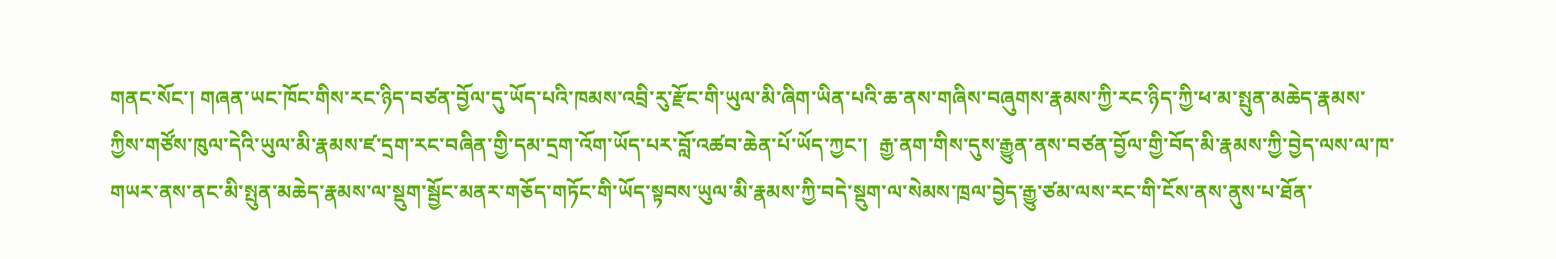གནང་སོང་། གཞན་ཡང་ཁོང་གིས་རང་ཉིད་བཙན་བྱོལ་དུ་ཡོད་པའི་ཁམས་འབྲི་རུ་རྫོང་གི་ཡུལ་མི་ཞིག་ཡིན་པའི་ཆ་ནས་གཞིས་བཞུགས་རྣམས་ཀྱི་རང་ཉིད་ཀྱི་ཕ་མ་སྤུན་མཆེད་རྣམས་ཀྱིས་གཙོས་ཁུལ་དེའི་ཡུལ་མི་རྣམས་ཛ་དྲག་རང་བཞིན་གྱི་དམ་དྲག་འོག་ཡོད་པར་བློ་འཚབ་ཆེན་པོ་ཡོད་ཀྱང་།  རྒྱ་ནག་གིས་དུས་རྒྱུན་ནས་བཙན་བྱོལ་གྱི་བོད་མི་རྣམས་ཀྱི་བྱེད་ལས་ལ་ཁ་གཡར་ནས་ནང་མི་སྤུན་མཆེད་རྣམས་ལ་སྡུག་སྦྱོང་མནར་གཅོད་གཏོང་གི་ཡོད་སྟབས་ཡུལ་མི་རྣམས་ཀྱི་བདེ་སྡུག་ལ་སེམས་ཁྲལ་བྱེད་རྒྱུ་ཙམ་ལས་རང་གི་ངོས་ནས་ནུས་པ་ཐོན་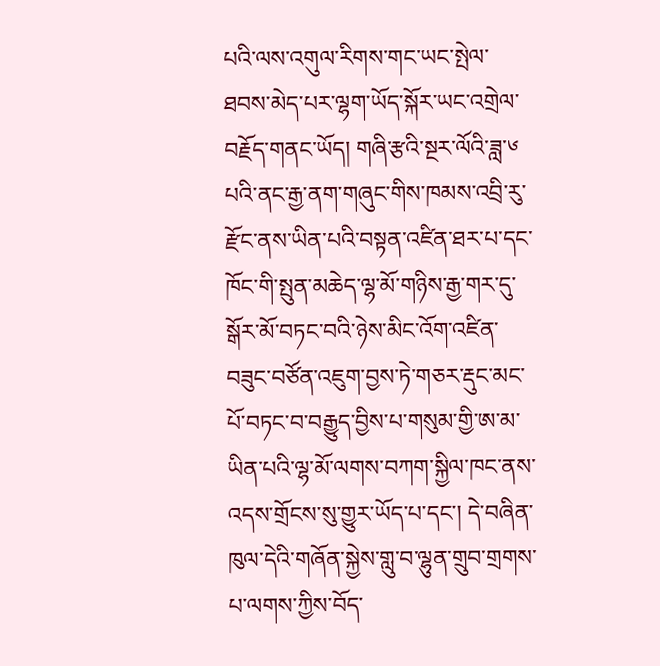པའི་ལས་འགུལ་རིགས་གང་ཡང་སྤེལ་ཐབས་མེད་པར་ལྷག་ཡོད་སྐོར་ཡང་འགྲེལ་བརྗོད་གནང་ཡོད། གཞི་རྩའི་སྔར་ལོའི་ཟླ་༦ པའི་ནང་རྒྱ་ནག་གཞུང་གིས་ཁམས་འབྲི་རུ་རྫོང་ནས་ཡིན་པའི་བསྟན་འཛིན་ཐར་པ་དང་ཁོང་གི་སྤུན་མཆེད་ལྷ་མོ་གཉིས་རྒྱ་གར་དུ་སྒོར་མོ་བཏང་བའི་ཉེས་མིང་འོག་འཛིན་བཟུང་བཙོན་འཇུག་བྱས་ཏེ་གཅར་རྡུང་མང་པོ་བཏང་བ་བརྒྱུད་བྱིས་པ་གསུམ་གྱི་ཨ་མ་ཡིན་པའི་ལྷ་མོ་ལགས་བཀག་སྐྱིལ་ཁང་ནས་འདས་གྲོངས་སུ་གྱུར་ཡོད་པ་དང་། དེ་བཞིན་ཁུལ་དེའི་གཞོན་སྐྱེས་གླུ་བ་ལྷུན་གྲུབ་གྲགས་པ་ལགས་ཀྱིས་བོད་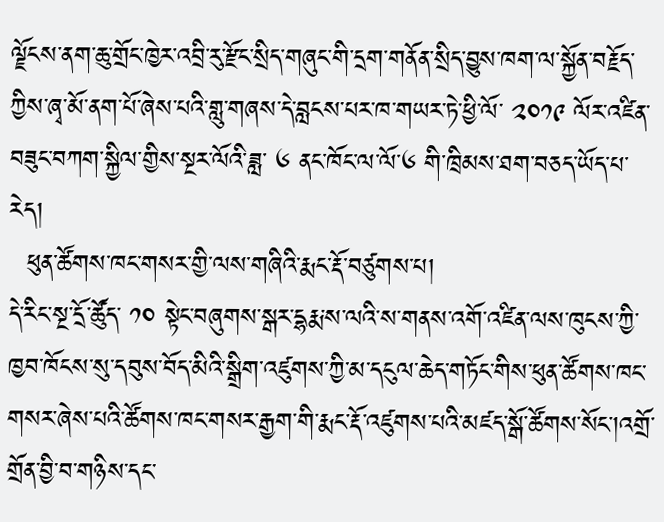ལྗོངས་ནག་ཆུ་གྲོང་ཁྱེར་འབྲི་རུ་རྫོང་སྲིད་གཞུང་གི་དྲག་གནོན་སྲིད་བྱུས་ཁག་ལ་སྐྱོན་བརྗོད་ཀྱིས་ཞྭ་མོ་ནག་པོ་ཞེས་པའི་གླུ་གཞས་དེ་བླངས་པར་ཁ་གཡར་ཏེ་ཕྱི་ལོ་ ༢༠༡༩ ལོར་འཛིན་བཟུང་བཀག་སྐྱིལ་གྱིས་སྔར་ལོའི་ཟླ་ ༦ ནང་ཁོང་ལ་ལོ་༦ གི་ཁྲིམས་ཐག་བཅད་ཡོད་པ་རེད།
  ཕུན་ཚོགས་ཁང་གསར་གྱི་ལས་གཞིའི་རྨང་རྡོ་བཙུགས་པ།
དེ་རིང་སྔ་དྲོ་ཚོུད་ ༡༠ སྟེང་བཞུགས་སྒར་དྷརྨ་ས་ལའི་ས་གནས་འགོ་འཛིན་ལས་ཁུངས་ཀྱི་ཁྱབ་ཁོངས་སུ་དབུས་བོད་མིའི་སྒྲིག་འཛུགས་ཀྱི་མ་དངུལ་ཆེད་གཏོང་གིས་ཕུན་ཚོགས་ཁང་གསར་ཞེས་པའི་ཚོགས་ཁང་གསར་རྒྱག་གི་རྨང་རྡོ་འཛུགས་པའི་མཛད་སྒོ་ཚོགས་སོང་།འགྲོ་གྲོན་བྱི་བ་གཉིས་དང་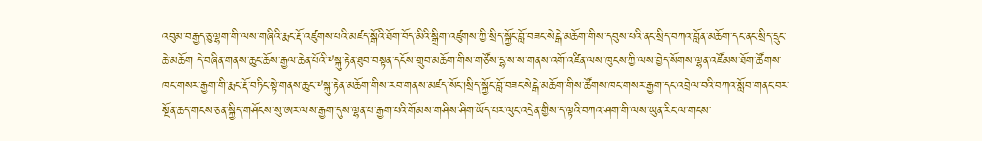འབུམ་བརྒྱད་ཅུ་ལྷག་གི་ལས་གཞིའི་རྨང་རྡོ་འཛུགས་པའི་མཛད་སྒོའི་ཐོག་བོད་མིའི་སྒྲིག་འཛུགས་ཀྱི་སྲིད་སྐྱོང་བློ་བཟང་སེངྒེ་མཆོག་གིས་དབུས་པའི་ནང་སྲིད་བཀའ་བློན་མཆོག་དང་ནང་སྲིད་དྲུང་ཆེ་མཆོག དེ་བཞིན་གནས་ཆུང་ཆོས་རྒྱལ་ཆེན་པོའི་༸སྐུ་རྟེན་ཐུབ་བསྟན་དངོས་གྲུབ་མཆོག་གིས་གཙོས་དྷ་ས་ས་གནས་འགོ་འཛིན་ལས་ཁུངས་ཀྱི་ལས་བྱེད་སོགས་ལྷན་འཛོམས་ཐོག་ཚོགས་ཁང་གསར་རྒྱག་གི་རྨང་རྡོ་བཏིང་སྟེ་གནས་ཆུང་༸སྐུ་རྟེན་མཆོག་གིས་རབ་གནས་མཛད་སོང་།སྲིད་སྐྱོང་བློ་བཟང་སེངྒེ་མཆོག་གིས་ཚོགས་ཁང་གསར་རྒྱག་དང་འབྲེལ་བའི་བཀའ་སློབ་གནང་བར་ སྔོན་ཆད་གངས་ཅན་སྐྱིད་གཤོངས་སུ་ཨར་ལས་རྒྱག་དུས་ལྷན་པ་རྒྱག་པའི་གོམས་གཤིས་ཤིག་ཡོད་པར་ལུང་འདྲེན་གྱིས་ད་ལྟའི་བཀའ་ཤག་གི་ལས་ཡུན་རིང་ལ་གངས་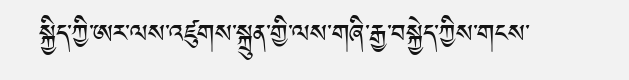སྐྱིད་ཀྱི་ཨར་ལས་འཛུགས་སྐྲུན་གྱི་ལས་གཞི་རྒྱ་བསྐྱེད་ཀྱིས་གངས་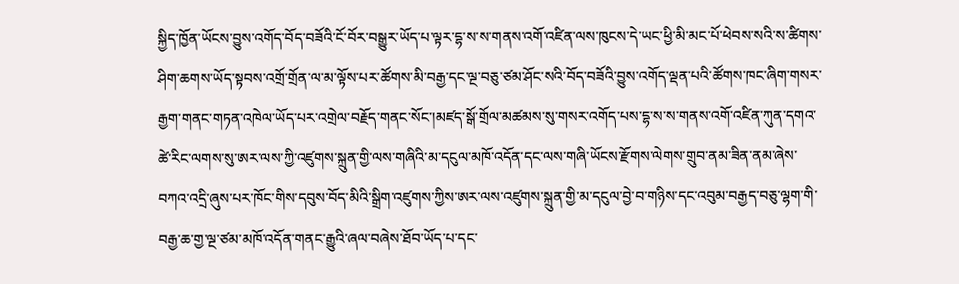སྐྱིད་ཁྱོན་ཡོངས་བྱུས་འགོད་བོད་བཟོའི་ངོ་བོར་བསྒྱུར་ཡོད་པ་ལྟར་དྷ་ས་ས་གནས་འགོ་འཛིན་ལས་ཁུངས་དེ་ཡང་ཕྱི་མི་མང་པོ་ཕེབས་སའི་ས་ཚིགས་ཤིག་ཆགས་ཡོད་སྟབས་འགྲོ་གྲོན་ལ་མ་ལྟོས་པར་ཚོགས་མི་བརྒྱ་དང་ལྔ་བཅུ་ཙམ་ཤོང་སའི་བོད་བཟོའི་བྱུས་འགོད་ལྡན་པའི་ཚོགས་ཁང་ཞིག་གསར་རྒྱག་གནང་གཏན་འཁེལ་ཡོད་པར་འགྲེལ་བརྗོད་གནང་སོང་།མཛད་སྒོ་གྲོལ་མཚམས་སུ་གསར་འགོད་པས་དྷ་ས་ས་གནས་འགོ་འཛིན་ཀུན་དགའ་ཚེ་རིང་ལགས་སུ་ཨར་ལས་ཀྱི་འཛུགས་སྐྲུན་གྱི་ལས་གཞིའི་མ་དངུལ་མཁོ་འདོན་དང་ལས་གཞི་ཡོངས་རྫོགས་ལེགས་གྲུབ་ནམ་ཟིན་ནམ་ཞེས་བཀའ་འདྲི་ཞུས་པར་ཁོང་གིས་དབུས་བོད་མིའི་སྒྲིག་འཛུགས་ཀྱིས་ཨར་ལས་འཛུགས་སྐྲུན་གྱི་མ་དངུལ་བྱེ་བ་གཉིས་དང་འབུམ་བརྒྱད་བཅུ་ལྷག་གི་བརྒྱ་ཆ་གྱ་ལྔ་ཙམ་མཁོ་འདོན་གནང་རྒྱུའི་ཞལ་བཞེས་ཐོབ་ཡོད་པ་དང་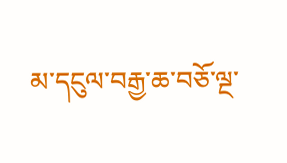མ་དངུལ་བརྒྱ་ཆ་བཅོ་ལྔ་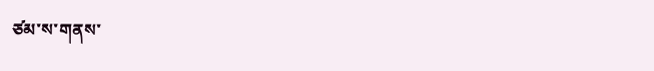ཙམ་ས་གནས་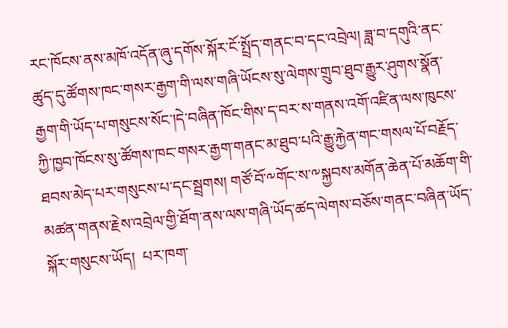རང་ཁོངས་ནས་མཁོ་འདོན་ཞུ་དགོས་སྐོར་ངོ་སྤྲོད་གནང་བ་དང་འབྲེལ། ཟླ་བ་དགུའི་ནང་ཚུད་དུ་ཚོགས་ཁང་གསར་རྒྱག་གི་ལས་གཞི་ཡོངས་སུ་ལེགས་གྲུབ་ཐུབ་རྒྱུར་ཤུགས་སྣོན་རྒྱག་གི་ཡོད་པ་གསུངས་སོང་།དེ་བཞིན་ཁོང་གིས་ད་བར་ས་གནས་འགོ་འཛིན་ལས་ཁུངས་ཀྱི་ཁྱབ་ཁོངས་སུ་ཚོགས་ཁང་གསར་རྒྱག་གནང་མ་ཐུབ་པའི་རྒྱུ་རྐྱེན་གང་གསལ་པོ་བརྗོད་ཐབས་མེད་པར་གསུངས་པ་དང་སྦྲགས། གཙོ་བོ་༸གོང་ས་༸སྐྱབས་མགོན་ཆེན་པོ་མཆོག་གི་མཚན་གནས་རྗེས་འབྲེལ་གྱི་ཐོག་ནས་ལས་གཞི་ཡོད་ཚད་ལེགས་བཅོས་གནང་བཞིན་ཡོད་སྐོར་གསུངས་ཡོད།  པར་ཁག་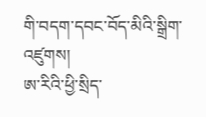གི་བདག་དབང་བོད་མིའི་སྒྲིག་འཛུགས།
ཨ་རིའི་ཕྱི་སྲིད་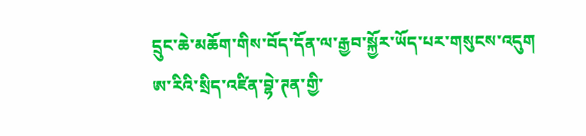དྲུང་ཆེ་མཆོག་གིས་བོད་དོན་ལ་རྒྱབ་སྐྱོར་ཡོད་པར་གསུངས་འདུག
ཨ་རིའི་སྲིད་འཛིན་བྷེ་ཊན་གྱི་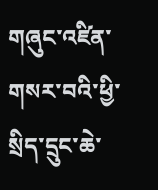གཞུང་འཛིན་གསར་བའི་ཕྱི་སྲིད་དྲུང་ཆེ་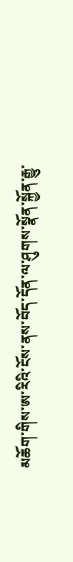མཆོག་གིས་ཨ་རིའི་ངོས་ནས་བོད་དོན་ལ་ཤུགས་སྣོན་སྐྱོན་རྒྱུ་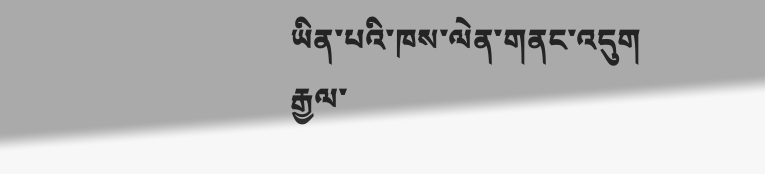ཡིན་པའི་ཁས་ལེན་གནང་འདུག
རྒྱལ་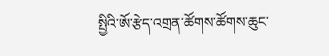སྤྱིའི་ཨོ་རྩེད་འགྲན་ཚོགས་ཚོགས་ཆུང་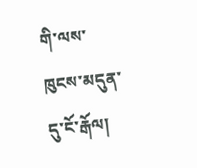གི་ལས་ཁུངས་མདུན་དུ་ངོ་རྒོལ།